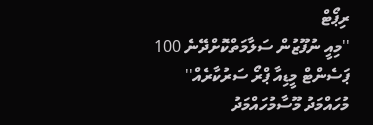ރިޕޯޓް
''މިއީ ނުފޫޒުން ސަލާމަތްކޮށްދޭނެ 100 ޕަސެންޓް މީޑިއާ ޕްރޯ ސަރުކާރެއް''
މުހައްމަދު މޫސާމުހައްމަދު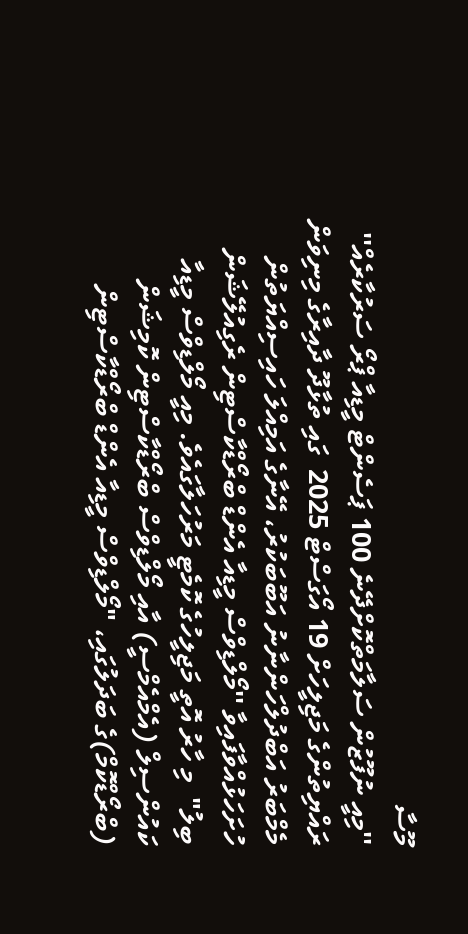މޫސާ
''މިއީ ނުފޫޒުން ސަލާމަތްކޮށްދޭނެ 100 ޕަސެންޓް މީޑިއާ ޕްރޯ ސަރުކާރެއް''
ރައްޔިތުންގެ މަޖިލީހަށް 19 އޯގަސްޓް 2025  ގައި ތުޅާދޫ ދާއިރާގެ މިނިވަން މެމްބަރު އަބްދުލްހަންނާނު އަބޫބަކުރު، އޭނާގެ އަމިއްލަ ހައިސިއްޔަތުން ހުށަހަޅުއްވާފައިވާ ''މޯލްޑިވްސް މީޑިއާ އެންޑް ބްރޯޑްކާސްޓިން ރެގިއުލޭޝަން ބިލު"  މި ހާރު އޮތީ މަޖިލީހުގެ ކޮމެޓީ މަރުހަލާގައެވެ. މިއީ މޯލްޑިވްސް މީޑިއާ ކައުންސިލް (އެމްއެމްސީ) އާއި މޯލްޑިވްސް ބްރޯޑްކާސްޓިން ކޮމިޝަން (ބްރޯޑްކޮމް)ގެ ބަދަލުގައި، "މޯލްޑިވްސް މީޑިއާ އެންޑް ބްރޯޑްކާސްޓިން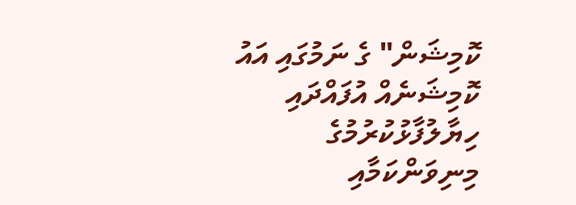ކޮމިޝަން" ގެ ނަމުގައި އައު ކޮމިޝަނެއް އުފައްދައި ހިޔާލުފާޅުކުރުމުގެ މިނިވަންކަމާއި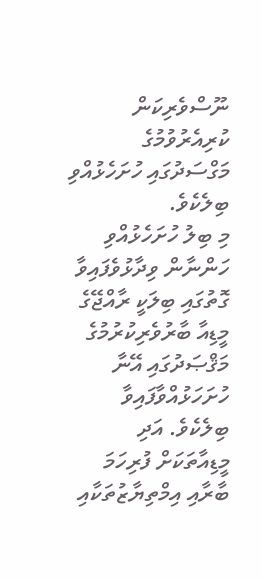ނޫސްވެރިކަން ކުރިއެރުވުމުގެ މަގްސަދުގައި ހުށަހެޅުއްވި ބިލެކެވެ.
މި ބިލު ހުށަހެޅުއްވި ހަންނާން ވިދާޅުވެފައިވާ ގޮތުގައި ބިލަކީ ރާއްޖޭގެ މީޑިއާ ބާރުވެރިކުރުމުގެ މަޤްޞަދުގައި އޭނާ ހުށަހަޅުއްވާފައިވާ ބިލެކެވެ. އަދި މީޑިއާތަކަށް ފުރިހަމަ ބާރާއި އިމްތިޔާޒުތަކާއި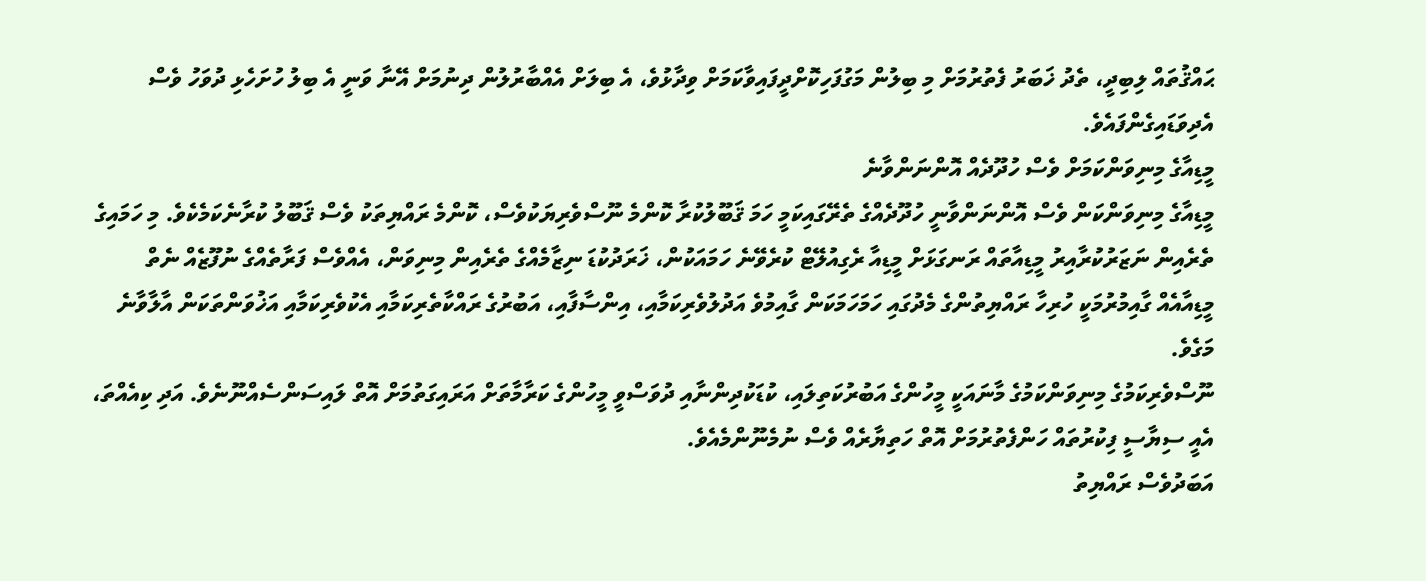ޙައްޤުތައް ލިބިދީ، ތެދު ޚަބަރު ފެތުރުމަށް މި ބިލުން މަގުފަހިކޮށްދީފައިވާކަމަށް ވިދާޅުވެ، އެ ބިލަށް އެއްބާރުލުން ދިނުމަށް އޭނާ ވަނީ އެ ބިލު ހުށަހެޅި ދުވަހު ވެސް އެދިވަޑައިގެންފައެވެ.
މީޑިއާގެ މިނިވަންކަމަށް ވެސް ހުދޫދެއް އޮންނަންވާނެ
މީޑިއާގެ މިނިވަންކަން ވެސް އޮންނަންވާނީ ހުދޫދެއްގެ ތެރޭގައިކަމީ ހަމަ ޤަބޫލުކުރާ ކޮންމެ ނޫސްވެރިޔަކުވެސް، ކޮންމެ ރައްޔިތަކު ވެސް ޤަބޫލު ކުރާނެކަމެކެވެ. މި ހަމައިގެ ތެރެއިން ނަޒަރުކުރާއިރު މީޑިއާތައް ރަނގަޅަށް މީޑިއާ ރެގިއުލޭޓް ކުރެވޭނެ ހަމައަކުން، ޚަރަދުކުޑަ ނިޒާމެއްގެ ތެރެއިން މިނިވަން، އެއްވެސް ފަރާތެއްގެ ނުފޫޒެއް ނެތް މީޑިއާއެއް ގާއިމުރުމަކީ ހުރިހާ ރައްޔިތުންގެ މެދުގައި ހަމަހަމަކަން ގާއިމުވެ އަދުލުވެރިކަމާއި، އިންސާފާއި، އަބުރުގެ ރައްކާތެރިކަމާއި އެކުވެރިކަމާއި އަޚުވަންތަކަން އާލާވާނެ މަގެވެ.
ނޫސްވެރިކަމުގެ މިނިވަންކަމުގެ މާނައަކީ މީހުންގެ އަބުރުކަތިލައި، ކުޑަކުދިންނާއި ދުވަސްވީ މީހުންގެ ކަރާމާތަށް އަރައިގަތުމަށް އޮތް ލައިސަންސެއްނޫނެވެ. އަދި ކިއެއްތަ، އެއީ ސިޔާސީ ފިކުރުތައް ހަންފެތުރުމަށް އޮތް ހަތިޔާރެއް ވެސް ނުމެނޫންމެއެވެ.
އަބަދުވެސް ރައްޔިތު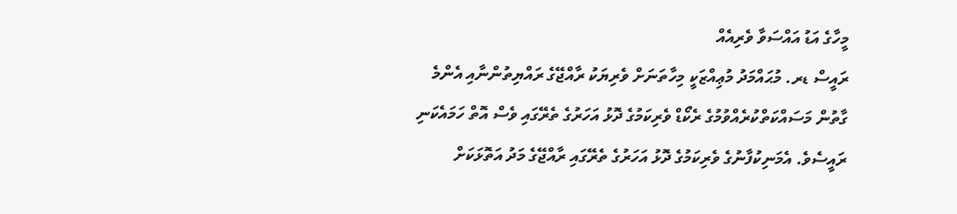މީހާގެ އަޑު އައްސަވާ ވެރިއެއް
ރައީސް ޑރ. މުޙައްމަދު މުޢިއްޒަކީ މިހާތަނަށް ވެރިޔަކު ރާއްޖޭގެ ރައްޔިތުންނާއި އެންމެ ގާތުން މަސައްކަތްކުރެއްވުމުގެ ރެކޯޑް ވެރިކަމުގެ ދޮޅު އަހަރުގެ ތެރޭގައި ވެސް އޮތް ހަމައެކަނި ރައީސެވެ. އެމަނިކުފާނުގެ ވެރިކަމުގެ ދޮޅު އަހަރުގެ ތެރޭގައި ރާއްޖޭގެ މަދު އަތޮޅަކަށް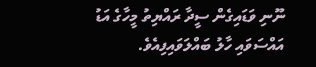ނޫނި ވަޑައިގެން ސީދާ ރައްޔިތު މީހާގެ އަޑު އައްސަވައި ހާލު ބައްލަވައިފިއެވެ.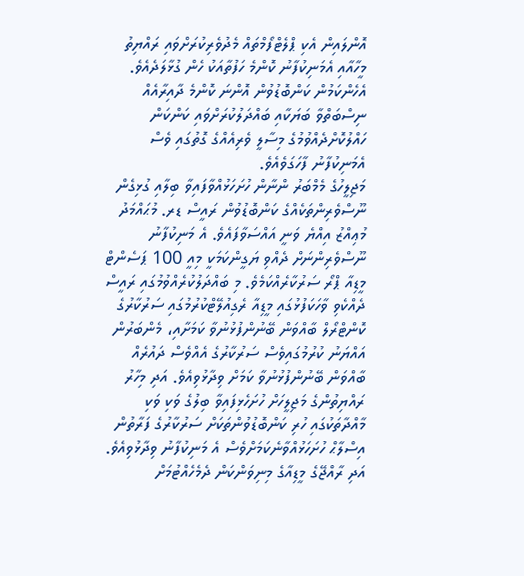އޮންލައިން އެކި ޕްލެޓްފޯމްތައް މެދުވެރިކުރަށްވައި ރައްޔިތު މީހާއާއި އެމަނިކުފާނު ކޮންމެ ހަފުތާއަކު ހެން ގުޅާލަދެއެވެ. އެހެންކަމުން ކަންބޮޑުވުން އޮންނަ ކޮންމެ ދާއިރާއެއް ނިސްބަތްވާ ބަޔަކާއި ބައްދަލުކުރަށްވައި ކަންކަން ހައްލުކޮށްދެއްވުމުގެ މިސާލީ ވެރިއެއްގެ ގޮތުގައި ވެސް އެމަނިކުފާނު ފާހަގަވެއެވެ.
މަޖިލީހުގެ މެމްބަރު ންނާން ހުށަހަޅުއްވާފައިވާ ބިލާއި ގުޅިގެން ނޫސްވެރިންތަކެއްގެ ކަންބޮޑުވުން ރައީސް ޑރ. މުޙައްމަދު މުޢިއްޒު އިއްޔެ ވަނީ އައްސަވާފައެވެ. އެ މަނިކުފާނު ނޫސްވެރިންނަށް ދެއްވި ޔަގީންކަމަކީ މިއީ 100 ޕަސެންޓް މީޑިއާ ޕްރޯ ސަރުކާރެއްކަމެވެ. މި ބައްދަލުކުރެއްވުމުގައި ރައީސް ދެއްކެވި ވާހަކަފުޅުގައި މީޑިއާ ރެގިއުލޭޓްކުރުމުގައި ސަރުކާރުގެ ކޮންޓްރޯލް ބާއްވަން ބޭނުންފުޅުނުވާ ކަމަށާއި، މެންބަރުން އައްޔަނު ކުރުމުގައިވެސް ސަރުކާރުގެ އެއްވެސް ދައުރެއް ބާއްވަން ބޭނުންފުޅުނުވާ ކަމަށް ވިދާޅުވިއެވެ. އަދި މިހާރު ރައްޔިތުންގެ މަޖިލީހަށް ހުށަހެޅިފައިވާ ބިލުގެ ވަކި ވަކި މާއްދާތަކުގައި ހުރި ކަންބޮޑުވުންތަކަށް ސަރުކާރުގެ ފަރާތުން އިސްލާޙް ހުށަހަޅުއްވާނެކަމަށްވެސް އެ މަނިކުފާނު ވިދާޅުވިއެވެ. އަދި ރާއްޖޭގެ މީޑިއާގެ މިނިވަންކަން ދެމެހެއްޓުމަށް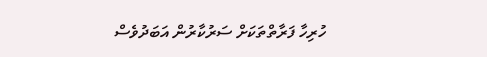ހުރިހާ ފަރާތްތަކަށް ސަރުކާރުން އަބަދުވެސް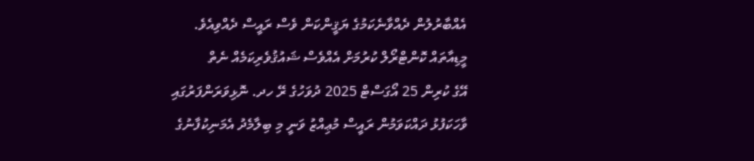އެއްބާރުލުން ދެއްވާނެކަމުގެ ޔަޤީންކަން ވެސް ރައީސް ދެއްވިއެވެ.
މީޑިއާތައް ކޮންޓްރޯލް ކުރުމަށް އެއްވެސް ޝައުޤުވެރިކަމެއް ނެތް
އޭގެ ކުރިން 25 އޯގަސްޓް 2025 ދުވަހުގެ ރޭ ހދ. ނޮޅިވަރަންފަރުގައި ވާހަކަފުޅު ދައްކަވަމުން ރައީސް މުޢިއްޒު ވަނީ މި ބިލާމެދު އެމަނިކުފާނުގެ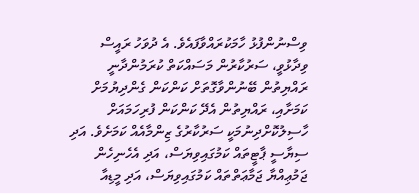ވިސްނުންފުޅު ހާމަކުރައްވާފައެވެ. އެ ދުވަހު ރައީސް ވިދާޅުވީ، ސަރުކާރުން މަސައްކަތް ކުރަމުންދާނީ ރައްޔިތުން ބޭނުންވާގޮތަށް ކަންކަން ގެންދިޔުމަށް ކަމަށާއި، ރައްޔިތުން އެދޭ ކަންކަން ފުރިހަމައަށް ހާސިލުކޮށްދިނުމަކީ ސަރުކާރުގެ ޒިންމާއެއް ކަމަށެވެ. އަދި ސިޔާސީ ޕާޓީތައް ކަމުގައިވިޔަސް، އަދި އެހެނިހެން ޖަމުޢިއްޔާ ޖަމާޢަތްތައް ކަމުގައިވިޔަސް، އަދި މީޑިއާ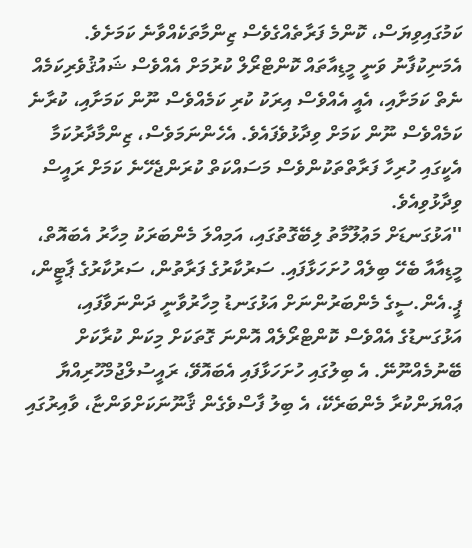ކަމުގައިވިޔަސް، ކޮންމެ ފަރާތެއްގެވެސް ޒިންމާތަކެއްވާނެ ކަމަށެވެ. އެމަނިކުފާނު ވަނީ މީޑިއާތައް ކޮންޓްރޯލް ކުރުމަށް އެއްވެސް ޝައުޤުވެރިކަމެއް ނެތް ކަމަށާއި، އެއީ އެއްވެސް އިރަކު ކުރި ކަމެއްވެސް ނޫން ކަމަށާއި، ކުރާނެ ކަމެއްވެސް ނޫން ކަމަށް ވިދާޅުވެފައެވެ. އެހެންނަމަވެސް، ޒިންމާދާރުކަމާ އެކީގައި ހުރިހާ ފަރާތްތަކުންވެސް މަސައްކަތް ކުރަންޖެހޭނެ ކަމަށް ރައީސް ވިދާޅުވިއެވެ.
''އަޅުގަނޑަށް މަޢުލޫމާތު ލިބޭގޮތުގައި، އަމިއްލަ މެންބަރަކު މިހާރު އެބައޮތް، މީޑިއާއާ ބެހޭ ބިލެއް ހުށަހަޅާފައި. ސަރުކާރުގެ ފަރާތުން، ސަރުކާރުގެ ޕާޓީން، ޕީ.އެން.ސީގެ މެންބަރުންނަށް އަޅުގަނޑު މިހާރުވާނީ ދަންނަވާފައި، އަޅުގަނޑުގެ އެއްވެސް ކޮންޓްރޯލެއް އޮންނަ ގޮތަކަށް މިކަން ކުރާކަށް ބޭނުމެއްނޫނޭ. އެ ބިލުގައި ހުށަހަޅާފައި އެބައޮވޭ، ރައީސުލްޖުމްހޫރިއްޔާ ޢައްޔަންކުރާ މެންބަރެކޭ، އެ ބިލު ފާސްވެގެން ޤާނޫނަކަށްވަންޏާ، ވާއިރުގައި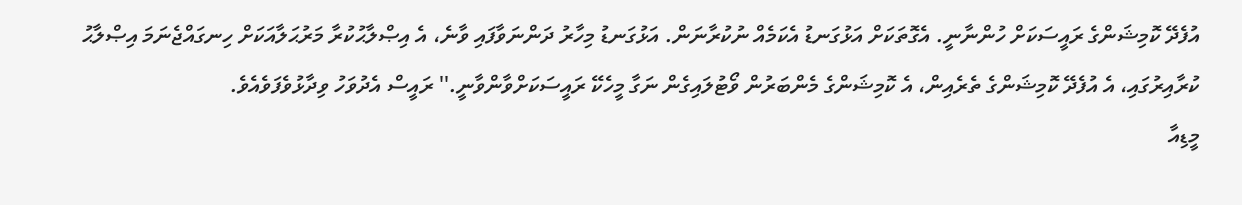އުފެދޭ ކޮމިޝަންގެ ރައީސަކަށް ހުންނާނީ. އެގޮތަކަށް އަޅުގަނޑު އެކަމެއް ނުކުރާނަން. އަޅުގަނޑު މިހާރު ދަންނަވާފައި ވާނެ، އެ އިޞްލާޙުކުރާ މަރުޙަލާއަކަށް ހިނގައްޖެނަމަ އިޞްލާޙު ކުރާއިރުގައި، އެ އުފެދޭ ކޮމިޝަންގެ ތެރެއިން، އެ ކޮމިޝަންގެ މެންބަރުން ވޯޓުލައިގެން ނަގާ މީހެކޭ ރައީސަކަށްވާންވާނީ.'' ރައީސް އެދުވަހު ވިދާޅުވެފަވެއެވެ.
މީޑިއާ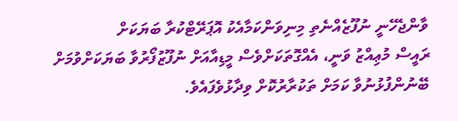ވާންޖެހޭނީ ނުފޫޒެއްނެތި މިނިވަންކަމާއެކު އޮޕަރޭޓްކުރާ ބަޔަކަށް
ރައީސް މުޢިއްޒު ވަނީ، އެއްގޮތަކަށްވެސް މީޑިއާއަށް ނުފޫޒުފޯރުވާ ބަޔަކަށްވުމަށް ބޭނުންފުޅުނުވާ ކަމަށް ތަކުރާރުކޮށް ވިދާޅުވެފައެވެ.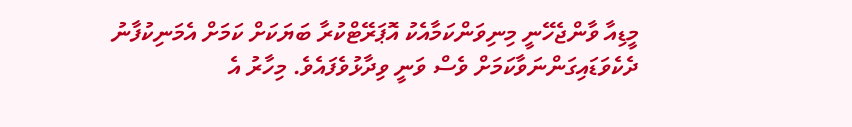މީޑިއާ ވާންޖެހޭނީ މިނިވަންކަމާއެކު އޮޕަރޭޓްކުރާ ބަޔަކަށް ކަމަށް އެމަނިކުފާނު ދެކެވަޑައިގަންނަވާކަމަށް ވެސް ވަނީ ވިދާޅުވެފައެވެ. މިހާރު އެ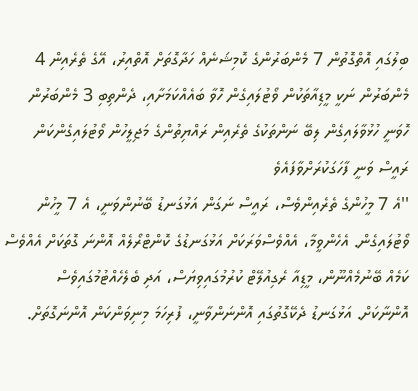ބިލުގައި އޮތްގޮތުން 7 މެންބަރުންގެ ކޮމިޝަނެއް ހަދާގޮތަށް އޮތްއިރު، އޭގެ ތެރެއިން 4 މެންބަރުން ނަކީ މީޑިއާތަކުން ވޯޓުލައިގެން ހޮވާ ބައެއްކަމަށާއި، ދެންތިބި 3 މެންބަރުން ހޮވަނީ ހުޅުވާލައިގެން ލިބޭ ނަންތަކުގެ ތެރެއިން ރައްޔިތުންގެ މަޖިލީހުން ވޯޓުލައިގެންކަން ރައީސް ވަނީ ފާހަގަކުރަށްވާފައެވެ
''އެ 7 މީހުންގެ ތެރެއިންވެސް، ރައީސް ނަގަން އަޅުގަނޑު ބޭނުންވަނީ، އެ 7 މީހުން ވޯޓުލައިގެން. އެހެންވީމާ، އެއްވެސްވަރަކަށް އަޅުގަނޑުގެ ކޮންޓްރޯލެއް އޮންނަ ގޮތަކަށް އެއްވެސް ކަމެއް ބޭނުމެއްނޫން، މީޑިއާ ރެގިއުލޭޓް ކުރުމުގައިވިޔަސް، އަދި ބެލެހެއްޓުމުގައިވެސް އޮންނާކަށް. އަޅުގަނޑު ދެކޭގޮތުގައި އޮންނަންވާނީ، ފުރިހަމަ މިނިވަންކަން އޮންނަގޮތަށް.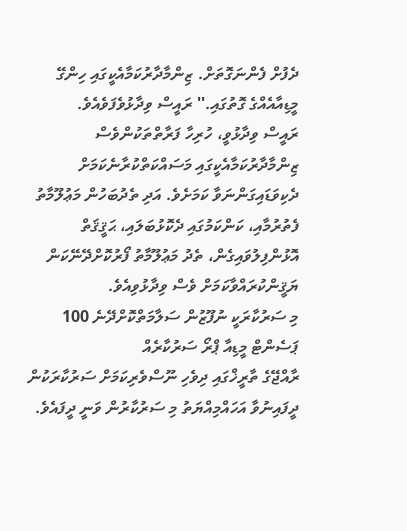ދެފުށް ފެންނަގޮތަށް. ޒިންމާދާރުކަމާއެކީގައި ހިންގޭ މީޑިއާއެއްގެ ގޮތުގައި.'' ރައީސް ވިދާޅުވެފަވެއެވެ.
ރައީސް ވިދާޅުވީ، ހުރިހާ ފަރާތްތަކުންވެސް ޒިންމާދާރުކަމާއެކީގައި މަސައްކަތްކުރާނެކަމަށް ދެކިވަޑައިގަންނަވާ ކަމަށެވެ. އަދި ތެދުބަހުން މަޢުލޫމާތު ފެތުރުމާއި، ކަންކަމުގައި ދެކޮޅުބަލައި، ޙަޤީޤަތް އޮޅުންފިލުވައިގެން، ތެދު މަޢުލޫމާތު ފޯރުކޮށްދޭނޭކަން ޔަޤީންކުރައްވާކަމަށް ވެސް ވިދާޅުވިއެވެ.
މި ސަރުކާރަކީ ނުފޫޒުން ސަލާމަތްކޮށްދޭނެ 100 ޕަސެންޓް މީޑިއާ ޕްރޯ ސަރުކާރެއް
ރާއްޖޭގެ ތާރީޚްގައި ދިވެހި ނޫސްވެރިކަމަށް ސަރުކާރަކުން ދީފައިނުވާ އަހައްމިއްޔަތު މި ސަރުކާރުން ވަނީ ދީފައެވެ.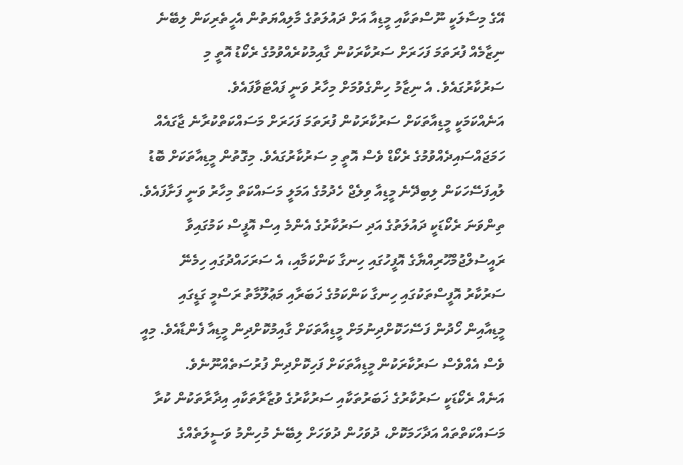އޭގެ މިސާލަކީ ނޫސްތަކާއި މީޑިއާ އަށް ދައުލަތުގެ މާލިއްޔަތުން އެހީތެރިކަން ލިބޭނެ ނިޒާމެއް ފުރަތަމަ ފަހަރަށް ސަރުކާރަކުން ގާއިމުކުރެއްވުމުގެ ރެކޯޑު އޮތީ މި ސަރުކާރުގައެވެ. އެ ނިޒާމު ހިންގެވުމަށް މިހާރު ވަނީ ފައްޓަވާފައެވެ.
އަނެއްކަމަކީ މީޑިއާތަކަށް ސަރުކާރަކުން ފުރަތަމަ ފަހަރަށް މަސައްކަތްކުރާނެ ޖާގައެއް ހަމަޖައްސައިދެއްވުމުގެ ރެކޯޑް ވެސް އޮތީ މި ސަރުކާރުގައެވެ. މިގޮތުން މީޑިއާތަކަށް ބޮޑު ލުއިފަސޭހަކަން ލިބިދޭނެ މީޑިއާ ވިލެޖް ހެދުމުގެ އަމަލީ މަސައްކަތް މިހާރު ވަނީ ފަށާފައެވެ.
ތިންވަނަ ރެކޯޑަކީ ދައުލަތުގެ އަދި ސަރުކާރުގެ އެންމެ އިސް އޮފީސް ކަމުގައިވާ ރައީސުލްޖުމްހޫރިއްޔާގެ އޮފީހުގައި ހިނގާ ކަންކަމާއި، އެ ސަރަހައްދުގައި ހިމެނޭ ސަރުކާރު އޮފީސްތަކުގައި ހިނގާ ކަންކަމުގެ ޚަބަރާއި މަޢުލޫމާތު ރަސްމީ ގަޑީގައި މީޑިއާއިން ހޯދުން ފަސޭހަކޮށްދިނުމަށް މީޑިއާތަކަށް ގާއިމުކޮށްދިން މީޑިއާ ފެންޑާއެވެ. މިއީ ވެސް އެއްވެސް ސަރުކާރަކުން މީޑިއާތަކަށް ފަހިކޮށްދިން ފުރުސަތެއްނޫނެވެ.
އަނެއް ރެކޯޑަކީ ސަރުކާރުގެ ޚަބަރުތަކާއި ސަރުކާރުގެ ވުޒާރާތަކާއި އިދާރާތަކުން ކުރާ މަސައްކަތްތައް އަދާހަމަކޮށް، ދުވަހުން ދުވަހަށް ލިބޭނެ މުހިންމު ވަސީލަތެއްގެ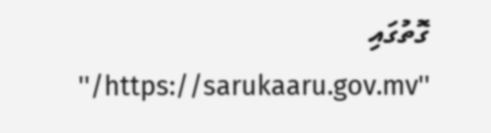ގޮތުގައި ''https://sarukaaru.gov.mv/''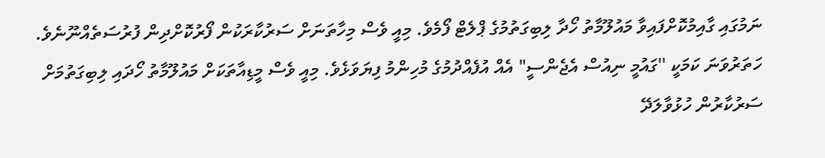ނަމުގައި ގާއިމުކޮށްފައިވާ މައުލޫމާތު ހޯދާ ލިބިގަތުމުގެ ޕްލެޓް ފޯމެވެ. މިއީ ވެސް މިހާތަނަށް ސަރުކާރަކުން ފޯރުކޮށްދިން ފުރުސަތެއްނޫނެވެ.
ހަތަރުވަނަ ކަމަކީ ''ގައުމީ ނިއުސް އެޖެންސީ" އެއް އުފެއްދުމުގެ މުހިންމު ފިޔަވަޅެވެ. މިއީ ވެސް މީޑިއާތަކަށް މައުލޫމާތު ހޯދައި ލިބިގަތުމަށް ސަރުކާރުން ހުޅުވާލަދޭ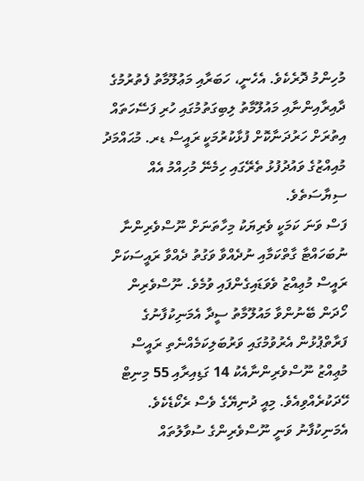މުހިންމު ދޮރެކެވެ. އެހެނީ، ހަބަރާއި މަޢުލޫމާތު ފެތުރުމުގެ ދާއިރާއިންނާއި މައުލޫމާތު ލިބިގަތުމުގައި ހުރި ފަސޭހަތައް އިތުރަށް ހަރުދަނާކޮށް ފުޅާކުރުމަކީ ރައީސް ޑރ. މުޙައްމަދު މުއިއްޒުގެ ވައުދުފުޅު ތެރޭގައި ހިމެނޭ މުހިއްމު އެއް ސިޔާސަތެވެ.
ފަސް ވަނަ ކަމަކީ ވެރިޔަކު މިހާތަނަށް ނޫސްވެރިންނާ ނުބަހައްޓާ ގާތްކަމާއި ނުދެއްވާ ވަގުތު ދެއްވާ ރައީސަކަށް ރައީސް މުޢިއްޒު ވެވަޑައިގެންފައި ވުމެވެ. ނޫސްވެރިން ހޯދަން ބޭނުންވާ މައުލޫމާތު ސީދާ އެމަނިކުފާނުގެ ފަރާތްޕުޅުން އެރުވުމުގައި ވަރުބަލިކަމެއްނެތި ރައީސް މުޢިއްޒު ނޫސްވެރިންނާއެކު 14 ގަޑިއިރާއި 55 މިނިޓް ހޭދަކުރެއްވިއެވެ. މިއީ ދުނިޔޭގެ ވެސް ރެކޯޑެކެވެ. އެމަނިކުފާނު ވަނީ ނޫސްވެރިންގެ ސުވާލުތައް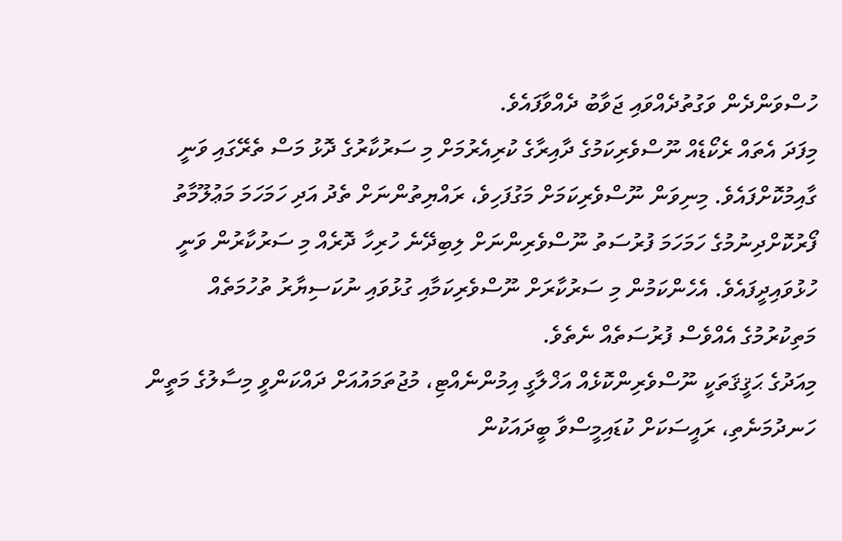ހުސްވަންދެން ވަގުތުދެއްވައި ޖަވާބު ދެއްވާފައެވެ.
މިފަދަ އެތައް ރެކޯޑެއް ނޫސްވެރިކަމުގެ ދާއިރާގެ ކުރިއެރުމަށް މި ސަރުކާރުގެ ދޮޅު މަސް ތެރޭގައި ވަނީ ގާއިމުކޮށްފައެވެ. މިނިވަން ނޫސްވެރިކަމަށް މަގުފަހިވެ، ރައްޔިތުންނަށް ތެދު އަދި ހަމަހަމަ މަޢުލޫމާތު ފޯރުކޮށްދިނުމުގެ ހަމަހަމަ ފުރުސަތު ނޫސްވެރިންނަށް ލިބިދޭނެ ހުރިހާ ދޮރެއް މި ސަރުކާރުން ވަނީ ހުޅުވައިދީފައެވެ. އެހެންކަމުން މި ސަރުކާރަށް ނޫސްވެރިކަމާއި ގުޅުވައި ނުކަސިޔާރު ތުހުމަތެއް މަތިކުރުމުގެ އެއްވެސް ފުރުސަތެއް ނެތެވެ.
މިއަދުގެ ޙަޤީޤަތަކީ ނޫސްވެރިންކޮޅެއް އަޚްލާގީ އިމުންނެއްޓި، މުޖުތަމައުއަށް ދައްކަންވީ މިސާލުގެ މަތީން ހަނދުމަނެތި، ރައީސަކަށް ކުޑައިމީސްވާ ބީދައަކުން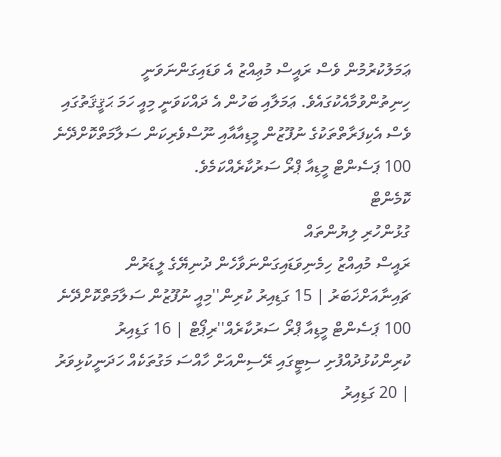ޢަމަލުކުރުމުން ވެސް ރައީސް މުޢިއްޒު އެ ވަޑައިގަންނަވަނީ ހިނިތުންވުމާއެކުގައެވެ. ޢަމަލާއި ބަހުން އެ ދައްކަވަނީ މިއީ ހަމަ ޙަޤީޤަތުގައި ވެސް އެކިފަރާތްތަކުގެ ނުފޫޒުން މީޑިއާއާއި ނޫސްވެރިކަން ސަލާމަތްކޮށްދޭނެ 100 ޕަސެންޓް މީޑިއާ ޕްރޯ ސަރުކާރެއްކަމެވެ.
ކޮމެންޓް
ގުޅުންހުރި ލިޔުންތައް
ރައީސް މުއިއްޒު ހިމެނިވަޑައިގަންނަވާހެން ދުނިޔޭގެ ލީޑަރުން ޗައިނާއަށްޚަބަރު | 15 ގަޑިއިރު ކުރިން''މިއީ ނުފޫޒުން ސަލާމަތްކޮށްދޭނެ 100 ޕަސެންޓް މީޑިއާ ޕްރޯ ސަރުކާރެއް''ރިޕޯޓް | 16 ގަޑިއިރު ކުރިންކުޅުދުއްފުށި ސިޓީގައި ރޭސިންއަށް ހާއްސަ މަގުތަކެއް ހަދަނީކުޅިވަރު | 20 ގަޑިއިރު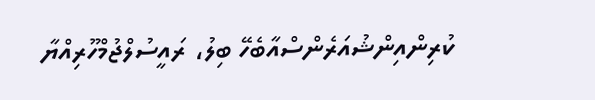ކުރިންއިންޝުއަރެންސްއާބެހޭ ބިލު، ރައީސުލްޖުމްހޫރިއްޔާ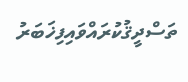ތަސްދީޤުކުރައްވައިފިޚަބަރު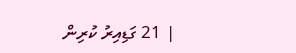| 21 ގަޑިއިރު ކުރިން